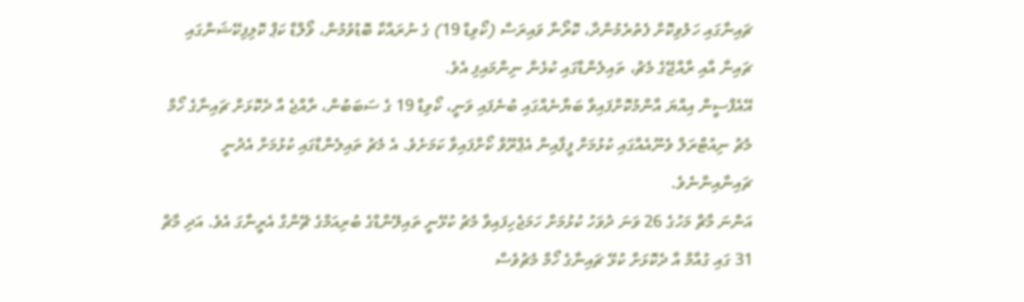ޗައިނާގައި ހަލުވިކޮށް ފެތުރެމުންދާ، ކޮރޯނާ ވައިރަސް (ކޯވިޑް 19) ގެ ނުރައްކާ ބޮޑުވުމުން، ވޯލްޑް ކަޕް ކޮލިފިކޭޝަންގައި ޗައިނާ އާއި ރާއްޖޭގެ މެޗު، ތައިލެންޑްގައި ކުޅެން ނިންމައިފި އެވެ.
އޭއެފްސީން އިއްޔަ އާންމުކޮށްފައިވާ ބަޔާނެއްގައި ބުނެފައި ވަނީ، ކޯވިޑް 19 ގެ ސަބަބުން، ރާއްޖެ އާ ދެކޮޅަށް ޗައިނާގެ ހޯމް މެޗު ނިއުޓްރަލް ވެނޫއެއްގައި ކުޅުމަށް ފީފާއިން އެޕްރޫވް ކޯށްފައިވާ ކަމަށެވެ. އެ މެޗު ތައިލެންޑްގައި ކުޅުމަށް އެދުނީ ޗައިނާއިންނެވެ.
އަންނަ މާޗް މަހުގެ 26 ވަނަ ދުވަހު ކުޅުމަށް ހަމަޖެހިފައިވާ މެޗު ކުޅޭނީ ތައިލޭންޑްގެ ބުރިއަމްގެ ޗޭންގް އެރީނާގަ އެވެ. އަދި މާޗް 31 ގައި ގުއާމް އާ ދެކޮޅަށް ކުޅޭ ޗައިނާގެ ހޯމް މެޗުވެސް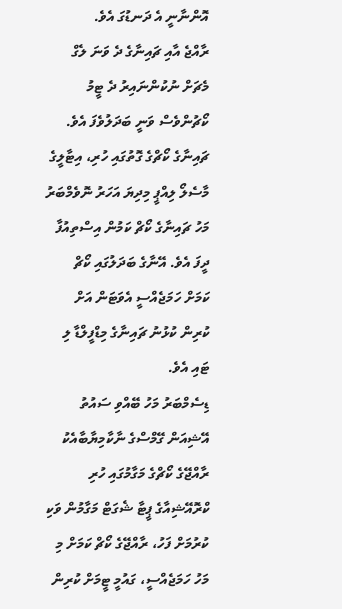އޮންނާނީ އެ ދަނޑުގަ އެވެ.
ރާއްޖެ އާއި ޗައިނާގެ ދެ ވަނަ ލެގް މެޗަށް ނުކުންނައިރު ދެ ޓީމު ކޯޗުންވެސް ވަނީ ބަދަލުވެފަ އެވެ. ޗައިނާގެ ކޯޗްގެ ގޮތުގައި ހުރި، އިޓާލީގެ މާސެލޯ ލިއްޕީ މިދިޔަ އަހަރު ނޮވެމްބަރު މަހު ޗައިނާގެ ކޯޗް ކަމުން އިސްތިއުފާ ދީފަ އެވެ. އޭނާގެ ބަދަލުގައި ކޯޗް ކަމަށް ހަމަޖެއްސީ އެވަޓަން އަށް ކުރިން ކުޅުނު ޗައިނާގެ މިޑްފީލްޑާ ލި ޓައި އެވެ.
ޑިސެމްބަރު މަހު ބޭއްވި ސައުތު އޭޝިއަން ގޭމްސްގެ ނާކާމިޔާބާއެކު ރާއްޖޭގެ ކޯޗްގެ މަގާމުގައި ހުރި ކްރޮއޭޝިއާގެ ޕީޓާ ޝެގަޓް މަގާމުން ވަކި ކުރުމަށް ފަހު، ރާއްޖޭގެ ކޯޗް ކަމަށް މި މަހު ހަމަޖެއްސީ، ގައުމީ ޓީމަށް ކުރިން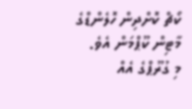ކޯޗް ކޮށްދިން ހޮލެންޑްގެ މާޓިން ކޫޕްމަން އެވެ.
މި ގުރޫޕްގެ އެއް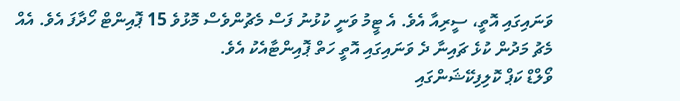ވަނައިގައި އޮތީ، ސީރިއާ އެވެ. އެ ޓީމު ވަނީ ކުޅުނު ފަސް މެޗުންވެސް މޮޅުވެ 15 ޕޮއިންޓް ހޯދާފަ އެވެ. އެއް މެޗު މަދުން ކުޅެ ޗައިނާ ދެ ވަނައިގައި އޮތީ ހަތް ޕޮއިންޓާއެކު އެވެ.
ވޯލްޑް ކަޕް ކޮލިފިކޭޝަންގައި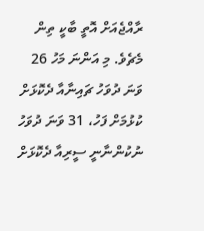ރާއްޖެއަށް އޮތީ ބާކީ ތިން މެޗެވެ. މި އަންނަ މަހު 26 ވަނަ ދުވަހު ޗައިނާއާ ދެކޮޅަށް ކުޅުމަށް ފަހު، 31 ވަނަ ދުވަހު ނުކުންނާނީ ސީރިއާ ދެކޮޅަށް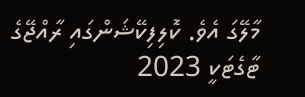މާލޭގަ އެވެ. ކޮލިފިކޭޝަންގައި ރާއްޖޭގެ ޓާގެޓަކީ 2023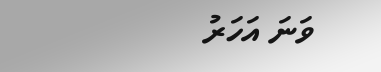ވަނަ އަހަރު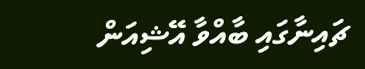ޗައިނާގައި ބާއްވާ އޭޝިއަން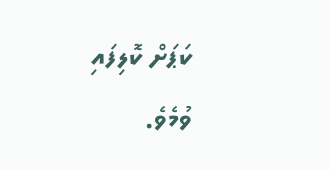ކަޕަށް ކޮލިފައި ވުމެވެ.